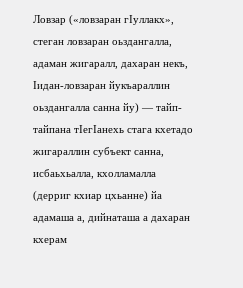Ловзар («ловзаран гӀуллакх», стеган ловзаран оьздангалла, адаман жигаралл, дахаран некъ, Ӏидан-ловзаран йукъараллин оьздангалла санна йу) — тайп-тайпана тӀегӀанехь стага кхетадо жигараллин субъект санна, исбаьхьалла, кхолламалла (дерриг кхиар цхьанне) йа адамаша а, дийнаташа а дахаран кхерам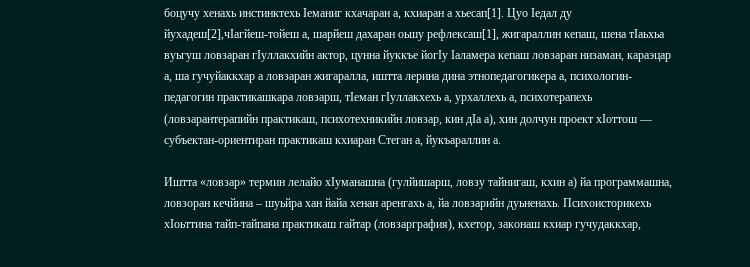боцучу хенахь инстинктехь Ӏеманиг кхачаран а, кхиаран а хьесап[1]. Цуо Ӏедал ду йухадеш[2],чӀагйеш-тойеш а, шарйеш дахаран оьшу рефлексаш[1], жигараллин кепаш, шена тӀаьхьа вуьгуш ловзаран гӀуллакхийн актор, цунна йуккъе йогӀу Ӏаламера кепаш ловзаран низаман, караэцар а, ша гучуйаккхар а ловзаран жигаралла, иштта лерина дина этнопедагогикера а, психологин-педагогин практикашкара ловзарш, тӀеман гӀуллакхехь а, урхаллехь а, психотерапехь (ловзарантерапийн практикаш, психотехникийн ловзар, кин дӀа а), хин долчун проект хӀоттош — субъектан-ориентиран практикаш кхиаран Стеган а, йукъараллин а.

Иштта «ловзар» термин лелайо хӀуманашна (гулйишарш, ловзу тайнигаш, кхин а) йа программашна, ловзоран кечйина – шуьйра хан йайа хенан аренгахь а, йа ловзарийн дуьненахь. Психоисторикехь хӀоьттина тайп-тайпана практикаш гайтар (ловзарграфия), кхетор, законаш кхиар гучудаккхар,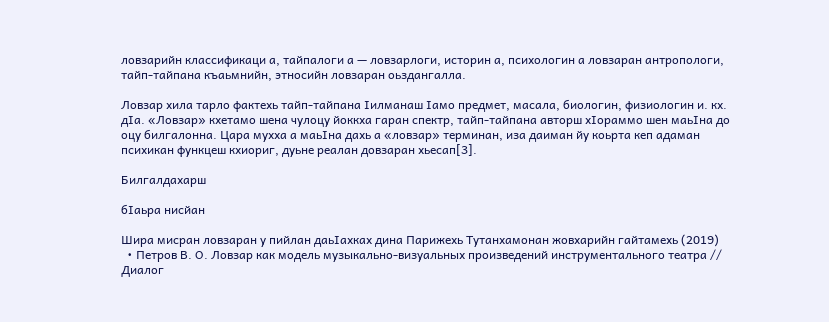ловзарийн классификаци а, тайпалоги а — ловзарлоги, историн а, психологин а ловзаран антропологи, тайп-тайпана къаьмнийн, этносийн ловзаран оьздангалла.

Ловзар хила тарло фактехь тайп-тайпана Ӏилманаш Ӏамо предмет, масала, биологин, физиологин и. кх. дӀа. «Ловзар» кхетамо шена чулоцу йоккха гаран спектр, тайп-тайпана авторш хӀораммо шен маьӀна до оцу билгалонна. Цара мухха а маьӀна дахь а «ловзар» терминан, иза даиман йу коьрта кеп адаман психикан функцеш кхиориг, дуьне реалан довзаран хьесап[3].

Билгалдахарш

бӀаьра нисйан

Шира мисран ловзаран у пийлан даьӀахках дина Парижехь Тутанхамонан жовхарийн гайтамехь (2019)
  • Петров В. О. Ловзар как модель музыкально-визуальных произведений инструментального театра // Диалог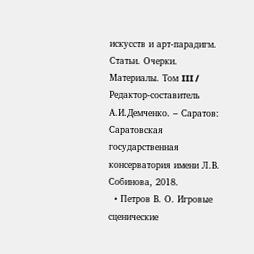искусств и арт-парадигм. Статьи. Очерки. Материалы. Том III / Редактор-составитель А.И.Демченко. – Саратов: Саратовская государственная консерватория имени Л.В. Собинова, 2018.
  • Петров В. О. Игровые сценические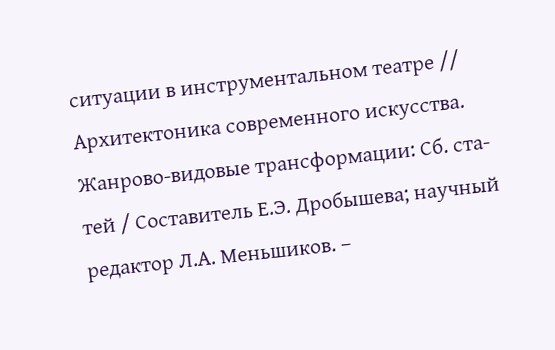ситуации в инструментальном театре // Архитектоника современного искусства. Жанрово-видовые трансформации: Сб. ста-тей / Составитель Е.Э. Дробышева; научный редактор Л.А. Меньшиков. –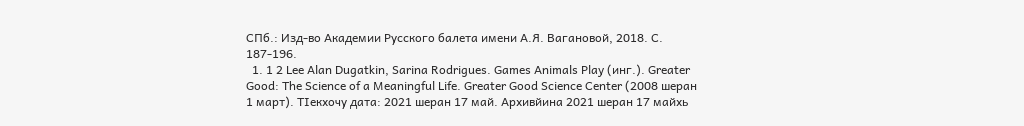СПб.: Изд-во Академии Русского балета имени А.Я. Вагановой, 2018. С. 187-196.
  1. 1 2 Lee Alan Dugatkin, Sarina Rodrigues. Games Animals Play (инг.). Greater Good: The Science of a Meaningful Life. Greater Good Science Center (2008 шеран 1 март). ТӀекхочу дата: 2021 шеран 17 май. Архивйина 2021 шеран 17 майхь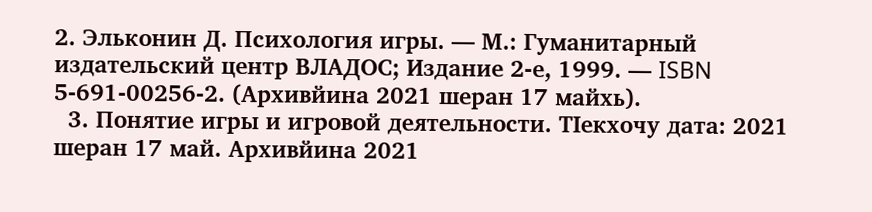2. Эльконин Д. Психология игры. — М.: Гуманитарный издательский центр ВЛАДОС; Издание 2-е, 1999. — ISBN 5-691-00256-2. (Архивйина 2021 шеран 17 майхь).
  3. Понятие игры и игровой деятельности. ТӀекхочу дата: 2021 шеран 17 май. Архивйина 2021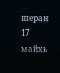шеран 17 майхь